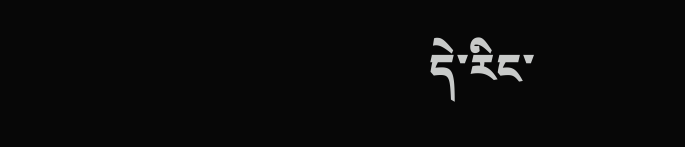དེ་རིང་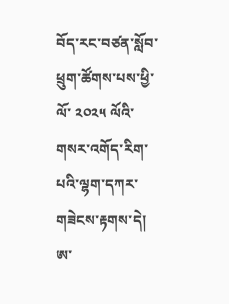བོད་རང་བཙན་སློབ་ཕྲུག་ཚོགས་པས་ཕྱི་ལོ་ ༢༠༢༥ ལོའི་གསར་འགོད་རིག་པའི་ལྷག་དཀར་གཟེངས་རྟགས་དེ། ཨ་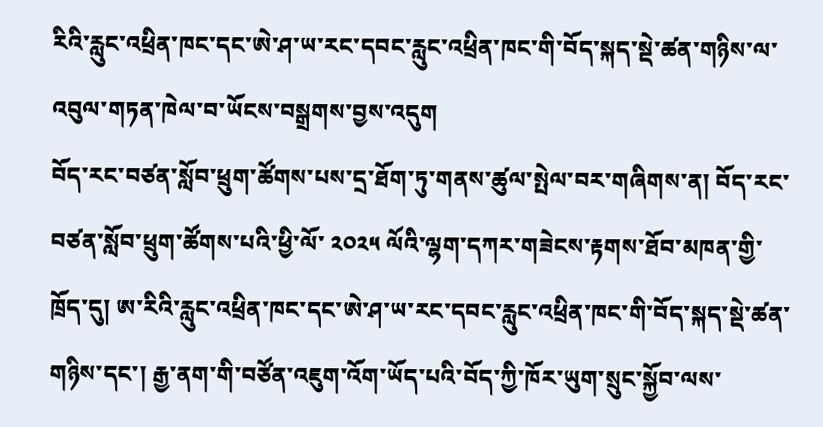རིའི་རླུང་འཕྲིན་ཁང་དང་ཨེ་ཤ་ཡ་རང་དབང་རླུང་འཕྲིན་ཁང་གི་བོད་སྐད་སྡེ་ཚན་གཉིས་ལ་འབུལ་གཏན་ཁེལ་བ་ཡོངས་བསྒྲགས་བྱས་འདུག
བོད་རང་བཙན་སློབ་ཕྲུག་ཚོགས་པས་དྲ་ཐོག་ཏུ་གནས་ཚུལ་སྤེལ་བར་གཞིགས་ན། བོད་རང་བཙན་སློབ་ཕྲུག་ཚོགས་པའི་ཕྱི་ལོ་ ༢༠༢༥ ལོའི་ལྷག་དཀར་གཟེངས་རྟགས་ཐོབ་མཁན་གྱི་ཁྲོད་དུ། ཨ་རིའི་རླུང་འཕྲིན་ཁང་དང་ཨེ་ཤ་ཡ་རང་དབང་རླུང་འཕྲིན་ཁང་གི་བོད་སྐད་སྡེ་ཚན་གཉིས་དང་། རྒྱ་ནག་གི་བཙོན་འཇུག་འོག་ཡོད་པའི་བོད་ཀྱི་ཁོར་ཡུག་སྲུང་སྐྱོབ་ལས་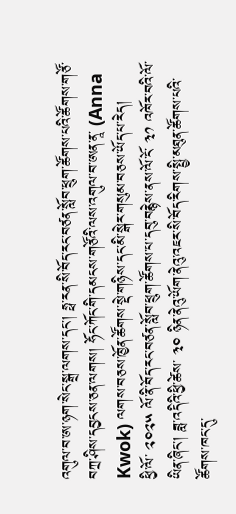འགུལ་བ་ཨ་ཉག་སེང་སྒྲ་ལགས་དང་། ཧྥ་རན་སི་བོད་རང་བཙན་སློབ་ཕྲུག་ཚོགས་པའི་ཚོགས་གཙོ་བཀྲ་ཤིས་དབྱངས་ཅན་ལགས། ཧོང་ཀོང་གི་དམངས་གཙོའི་ལས་འགུལ་བ་ཨན་ནཱ་ (Anna Kwok) ལགས་བཅས་ཁྱོན་ཚོགས་སྡེ་གཉིས་དང་མི་སྒེར་གསུམ་བཅས་ཡོད་པ་རེད།
ཕྱི་ལོ་ ༢༠༢༥ ལོ་ནི་བོད་རང་བཙན་སློབ་ཕྲུག་ཚོགས་པ་དབུ་བརྙེས་ནས་ལོ་ངོ་ ༣༡ འཁོར་བའི་ལོ་ཡིན་ཞིང་། ཟླ་འདིའི་ཕྱི་ཚེས་ ༣༠ ཉིན་ནེའུ་ཡོག་ནེའུ་འཇར་སི་བོད་རིགས་སྤྱི་མཐུན་ཚོགས་པའི་ཚོགས་ཁང་དུ་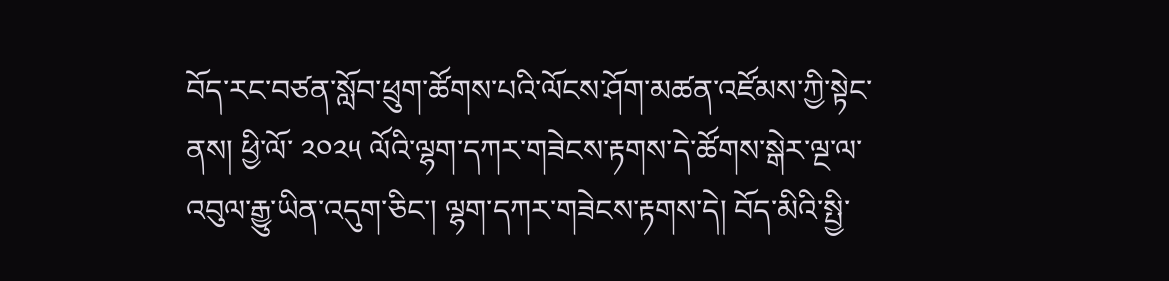བོད་རང་བཙན་སློབ་ཕྲུག་ཚོགས་པའི་ལོངས་ཤོག་མཚན་འཛོམས་ཀྱི་སྟེང་ནས། ཕྱི་ལོ་ ༢༠༢༥ ལོའི་ལྷག་དཀར་གཟེངས་རྟགས་དེ་ཚོགས་སྒེར་ལྔ་ལ་འབུལ་རྒྱུ་ཡིན་འདུག་ཅིང་། ལྷག་དཀར་གཟེངས་རྟགས་དེ། བོད་མིའི་སྤྱི་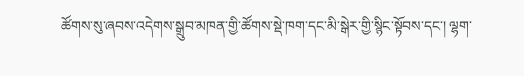ཚོགས་སུ་ཞབས་འདེགས་སྒྲུབ་མཁན་གྱི་ཚོགས་སྡེ་ཁག་དང་མི་སྒེར་གྱི་སྙིང་སྟོབས་དང་། ལྷག་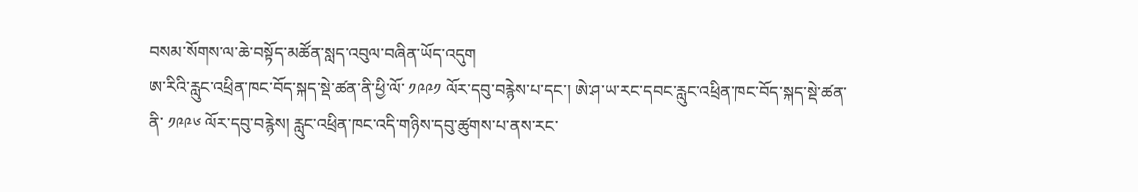བསམ་སོགས་ལ་ཆེ་བསྟོད་མཚོན་སླད་འབུལ་བཞིན་ཡོད་འདུག
ཨ་རིའི་རླུང་འཕྲིན་ཁང་བོད་སྐད་སྡེ་ཚན་ནི་ཕྱི་ལོ་ ༡༩༩༡ ལོར་དབུ་བརྙེས་པ་དང་། ཨེ་ཤ་ཡ་རང་དབང་རླུང་འཕྲིན་ཁང་བོད་སྐད་སྡེ་ཚན་ནི་ ༡༩༩༦ ལོར་དབུ་བརྙེས། རླུང་འཕྲིན་ཁང་འདི་གཉིས་དབུ་ཚུགས་པ་ནས་རང་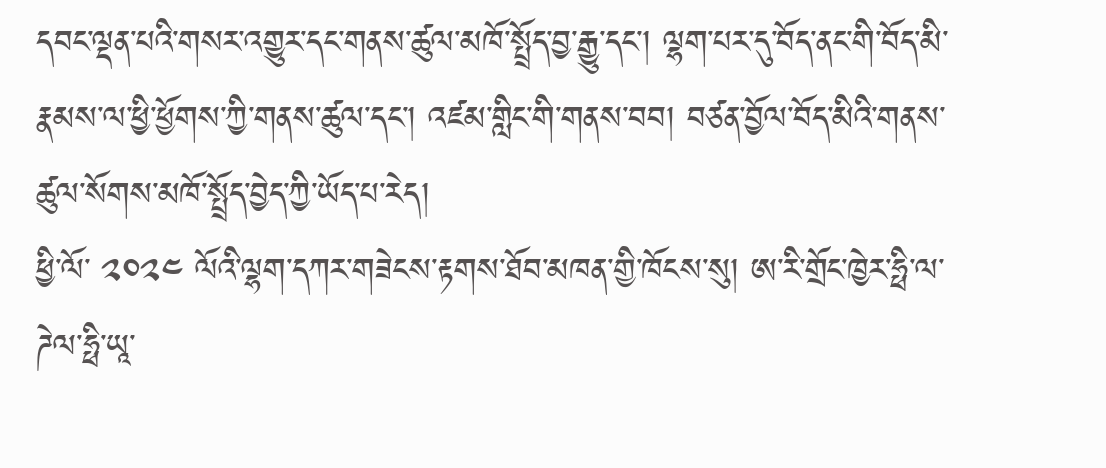དབང་ལྡན་པའི་གསར་འགྱུར་དང་གནས་ཚུལ་མཁོ་སྤྲོད་བྱ་རྒྱུ་དང་། ལྷག་པར་དུ་བོད་ནང་གི་བོད་མི་རྣམས་ལ་ཕྱི་ཕྱོགས་ཀྱི་གནས་ཚུལ་དང་། འཛམ་གླིང་གི་གནས་བབ། བཙན་བྱོལ་བོད་མིའི་གནས་ཚུལ་སོགས་མཁོ་སྤྲོད་བྱེད་ཀྱི་ཡོད་པ་རེད།
ཕྱི་ལོ་ ༢༠༢༤ ལོའི་ལྷག་དཀར་གཟེངས་རྟགས་ཐོབ་མཁན་གྱི་ཁོངས་སུ། ཨ་རི་གྲོང་ཁྱེར་ཧྥི་ལ་ཌེལ་ཧྥི་ཡཱ་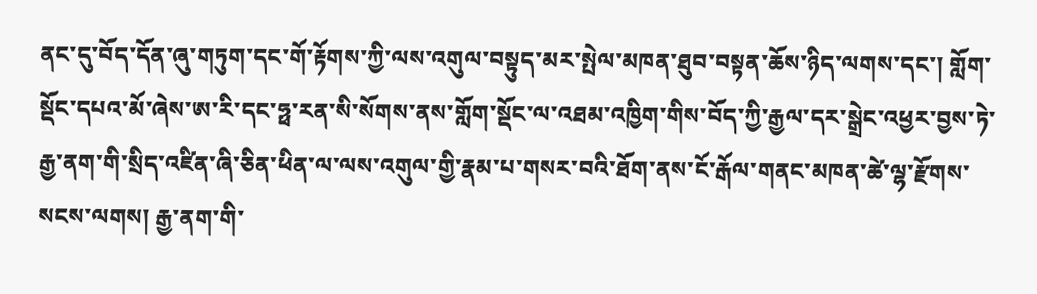ནང་དུ་བོད་དོན་ཞུ་གཏུག་དང་གོ་རྟོགས་ཀྱི་ལས་འགུལ་བསྟུད་མར་སྤེལ་མཁན་ཐུབ་བསྟན་ཆོས་ཉིད་ལགས་དང་། གློག་སྡོང་དཔའ་མོ་ཞེས་ཨ་རི་དང་ཧྥ་རན་སི་སོགས་ནས་གློག་སྡོང་ལ་འཐམ་འཁྱིག་གིས་བོད་ཀྱི་རྒྱལ་དར་སྒྲེང་འཕྱར་བྱས་ཏེ་རྒྱ་ནག་གི་སྲིད་འཛིན་ཞི་ཅིན་ཕིན་ལ་ལས་འགུལ་གྱི་རྣམ་པ་གསར་བའི་ཐོག་ནས་ངོ་རྒོལ་གནང་མཁན་ཚེ་ལྷ་རྫོགས་སངས་ལགས། རྒྱ་ནག་གི་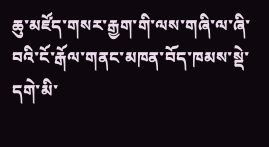ཆུ་མཛོད་གསར་རྒྱག་གི་ལས་གཞི་ལ་ཞི་བའི་ངོ་རྒོལ་གནང་མཁན་བོད་ཁམས་སྡེ་དགེ་མི་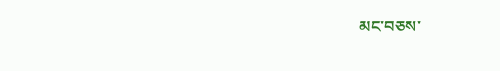མང་བཅས་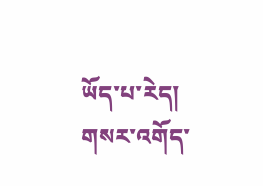ཡོད་པ་རེད།
གསར་འགོད་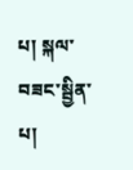པ། སྐལ་བཟང་སྦྱིན་པ།